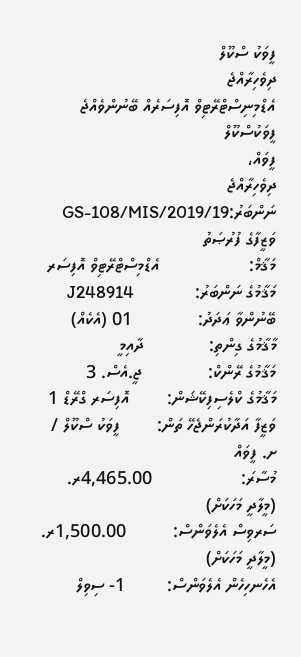ފީވަކު ސްކޫލް
ދިވެހިރާއްޖެ
އެޑްމިނިސްޓްރޭޓިވް އޮފިސަރެއް ބޭނުންވެއްޖެ
ފީވަކުސްކޫލް
ފީވައް،
ދިވެހިރާއްޖެ                                               ނަންބަރު:GS-108/MIS/2019/19
ވަޒީފާގެ ފުރުޞަތު
މަޤާމް:                   އެޑްމިސްޓްރޭޓިވް އޮފިސަރ
މަޤާމުގެ ނަންބަރު:             J248914
ބޭނުންވާ ޢަދަދު:              01 (އެކެއް)
މާޤާމުގެ ގިންތި:              ދާއިމީ
މަޤާމުގެ ރޭންކް:              ޖީ.އެސް. 3
މަޤާމުގެ ކްލެސިފިކޭޝަން:        އޮފިސަރ ގްރޭޑް 1
ވަޒީފާ އަދާކުރަންޖެހޭ ތަން:        ފީވަކު ސްކޫލް / ށ. ފީވައް
މުސާރަ:                   4,465.00ރ. (މީލާދީ މަހަކަށް)
ސަރވިސް އެލެވަންސް:          1,500.00ރ. (މީލާދީ މަހަކަށް)
އެހެނހިހެން އެލެވަންސް:         1- ސިވިލް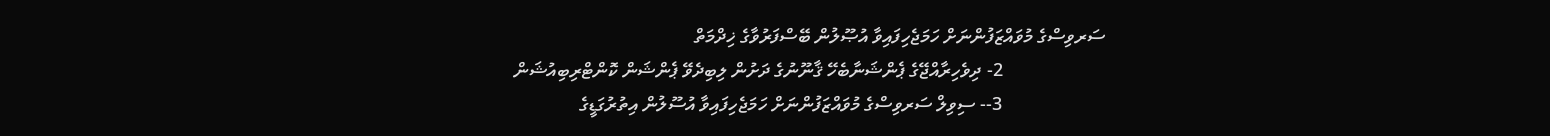ސަރވިސްގެ މުވައްޒަފުންނަށް ހަމަޖެހިފައިވާ އުޞޫލުން ބޭސްފަރުވާގެ ޚިދްމަތް
                      2- ދިވެހިރާއްޖޭގެ ޕެންޝަނާބެހޭ ޤާނޫނުގެ ދަށުން ލިބިދެވޭ ޕެންޝަން ކޮންޓްރިބިއުޝަން
                      3-- ސިވިލް ސަރވިސްގެ މުވައްޒަފުންނަށް ހަމަޖެހިފައިވާ އުސޫލުން އިތުރުގަޑީގެ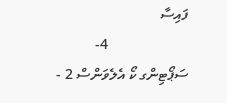ފައިސާ
                      4- ސަޕޯޓިންގ ކޯ އެލެވަންސް 2 -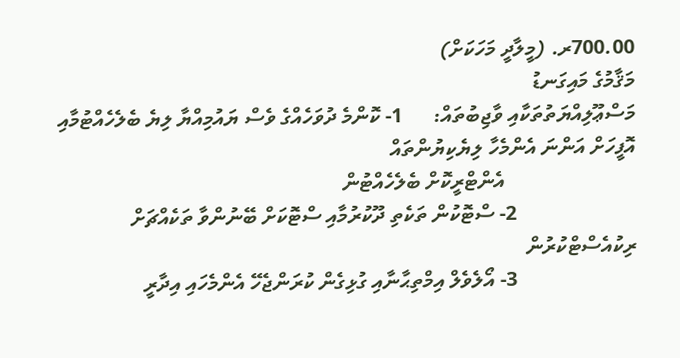700.00ރ. (މީލާދީ މަހަކަށް)
މަޤާމުގެ މައިގަނޑު
މަސްޢޫލިއްޔަތުތަކާއި ވާޖިބުތައް:      1- ކޮންމެ ދުވަހެއްގެ ވެސް ޔައުމިއްޔާ ލިޔެ ބެލެހެއްޓުމާއި އޮފީހަށް އަންނަ އެންމެހާ ލިޔެކިޔުންތައް
                         އެންޓްރީކޮށް ބެލެހެއްޓުން
                       2- ސްޓޮކުން ތަކެތި ދޫކުރުމާއި ސްޓޮކަށް ބޭނުންވާ ތަކެއްޗަށް ރިކުއެސްޓްކުރުން
                       3- އޯލެވެލް އިމްތިޙާނާއި ގުޅިގެން ކުރަންޖެހޭ އެންމެހައި އިދާރީ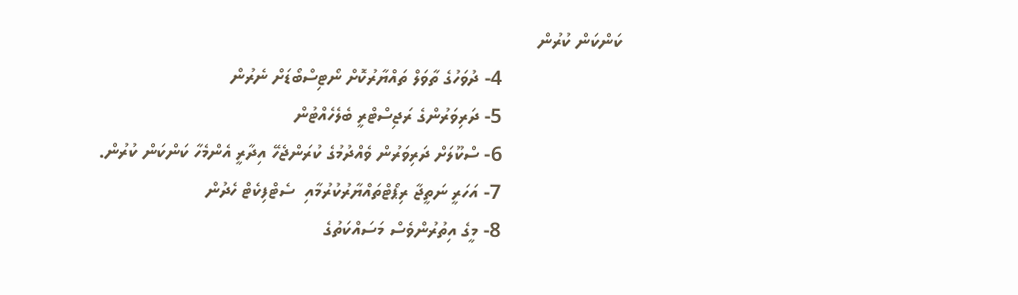ކަންކަން ކުރުން
                       4- ދުވަހުގެ ތާވަލް ތައްޔާރުކޮށް ނޯޓިސްބޯޑަށް ނެރުން
                       5- ދަރިވަރުންގެ ރަޖިސްޓްރީ ބެލެހެއްޓުން
                       6- ސްކޫލަށް ދަރިވަރުން ވެއްދުމުގެ ކުރަންޖެހޭ އިދާރީ އެންމެހާ ކަންކަން ކުރުން.
                       7- އަހަރީ ނަތީޖާ ރިޕޯޓްތައްޔާރުކުރުމާއި  ސެޓްފިކެޓް ހެދުން
                       8- މީގެ އިތުރުންވެސް މަސައްކަތުގެ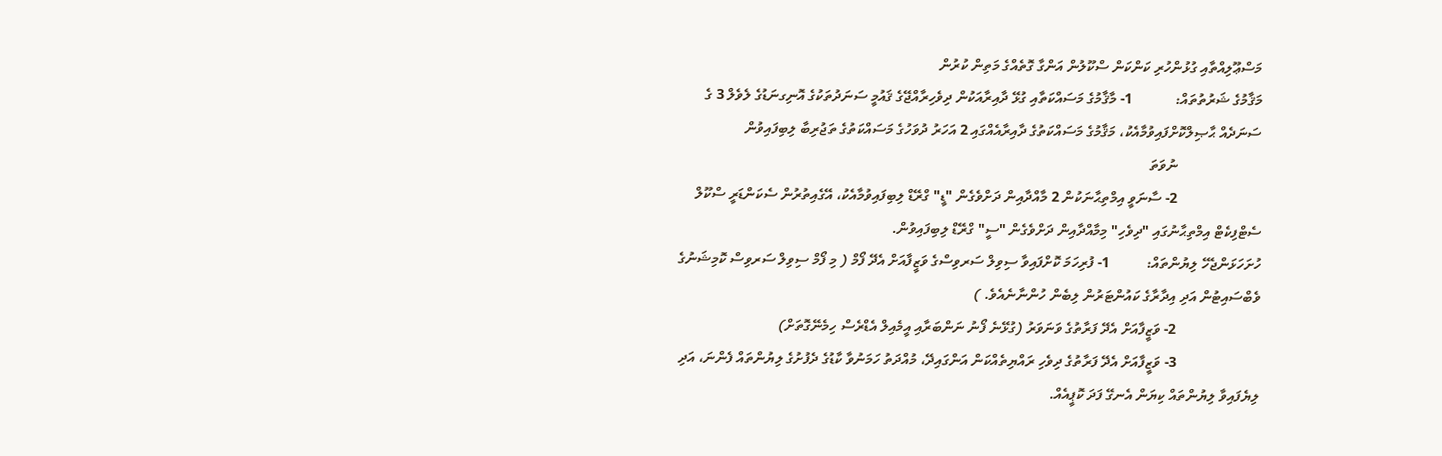މަސްޢޫލިއްތާއި ގުޅުންހުރި ކަންކަން ސްކޫލުން އަންގާ ގޮތެއްގެ މަތިން ކުރުން
މަޤާމުގެ ޝަރުތުތައް:            1- މާޤާމުގެ މަސައްކަތާއި ގުޅޭ ދާއިރާއަކުން ދިވެހިރާއްޖޭގެ ޤައުމީ ސަނަދުތަކުގެ އޮނިގނަޑުގެ ލެވެލް 3 ގެ ސަނަދެއް ޙާޞިލްކޮށްފައިވުމާއެކު، މަޤާމުގެ މަސައްކަތުގެ ދާއިރާއެއްގައި 2 އަހަރު ދުވަހުގެ މަސައްކަތުގެ ތަޖުރިބާ ލިބިފައިވުން
                       ނުވަތަ
                       2- ސާނަވީ އިމްތިޙާނަކުން 2 މާއްދާއިން ދަށްވެގެން "ޑީ" ގްރޭޑް ލިބިފައިވުމާއެކު، އޭގެއިތުރުން ސެކަންޑަރީ ސްކޫލް ސެޓްފިކެޓް އިމްތިޙާނުގައި "ދިވެހި" މިމާއްދާއިން ދަށްވެގެން "ސީ" ގްރޭޑް ލިބިފައިވުން.
ހުށަހަޅަންޖެހޭ ލިޔުންތައް:          1- ފުރިހަމަ ކޮށްފައިވާ ސިވިލް ސަރވިސްގެ ވަޒީފާއަށް އެދޭ ފޯމް ( މި ފޯމް ސިވިލް ސަރވިސް ކޮމިޝަނުގެ ވެބްސައިޓުން އަދި އިދާރާގެ ކައުންޓަރުން ލިބެން ހުންނާނެއެވެ. )
                       2- ވަޒީފާއަށް އެދޭ ފަރާތުގެ ވަނަވަރު (ގުޅޭނެ ފޯނު ނަންބަރާއި އީމެއިލް އެޑްރެސް ހިމެނޭގޮތަށް)
                       3- ވަޒީފާއަށް އެދޭ ފަރާތުގެ ދިވެހި ރައްޔިތެއްކަން އަންގައިދޭ، މުއްދަތު ހަމަނުވާ ކާޑުގެ ދެފުށުގެ ލިޔުންތައް ފެންނަ، އަދި ލިޔެފައިވާ ލިޔުންތައް ކިޔަން އެނގޭ ފަދަ ކޮޕީއެއް.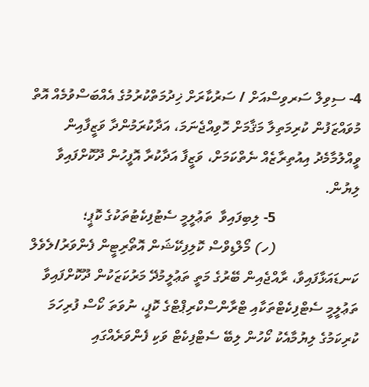4- ސިވިލް ސަރވިސްއަށް / ސަރުކާރަށް ޚިދުމަތްކުރުމުގެ އެއްބަސްވުމެއް އޮތް މުވައްޒަފުން ކުރިމަތިލާ މަޤާމަށް ހޮވިއްޖެނަމަ، އަދާކުރަމުންދާ ވަޒީފާއިން ވީއްލުމާމެދު އިއުތިރާޒެއް ނެތްކަމަށް، ވަޒީފާ އަދާކުރާ އޮފީހުން ދޫކޮށްފައިވާ ލިޔުން.
                       5- ލިބިފައިވާ  ތަޢުލީމީ ސެޓުފިކެޓުތަކުގެ ކޮޕީ؛
                       (ހ) މޯލްޑިވްސް ކޮލިފިކޭޝަން އޮތޯރިޓީން ފެންވަރު/ލެވެލް ކަނޑައަޅާފައިވާ، ރާއްޖެއިން ބޭރުގެ މަތީ ތަޢުލީމުދޭ މަރުކަޒަކުން ދޫކޮށްފައިވާ ތަޢުލީމީ ސެޓްފިކެޓްތަކާއި ޓްރާންސްކްރިޕްޓްގެ ކޮޕީ، ނުވަތަ ކޯސް ފުރިހަމަ ކުރިކަމުގެ ލިޔުމާއެކު ކޯހުން ލިބޭ ސެޓްފިކެޓް ވަކި ފެންވަރެއްގައި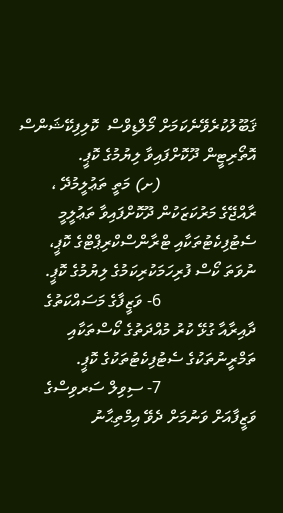ޤަބޫލުކުރެވޭނެކަމަށް މޯލްޑިވްސް  ކޮލިފިކޭޝަންސް އޮތޯރިޓީން ދޫކޮށްފައިވާ ލިޔުމުގެ ކޮޕީ.
                       (ށ) މަތީ ތަޢުލީމުދޭ ، ރާއްޖޭގެ މަރުކަޒަކުން ދޫކޮށްފައިވާ ތަޢުލީމީ ސެޓުފިކެޓުތަކާއި ޓްރާންސްކްރިޕްޓްގެ ކޮޕީ، ނުވަތަ ކޯސް ފުރިހަމަކުރިކަމުގެ ލިޔުމުގެ ކޮޕީ.
                       6- ވަޒީފާގެ މަސައްކަތުގެ ދާއިރާއާ ގުޅޭ ކުރު މުއްދަތުގެ ކޯސްތަކާއި ތަމްރީނުތަކުގެ ސެޓުފިކެޓުތަކުގެ ކޮޕީ.
                       7- ސިވިލް ސަރވިސްގެ ވަޒީފާއަށް ވަނުމަށް ދެވޭ އިމްތިޙާނު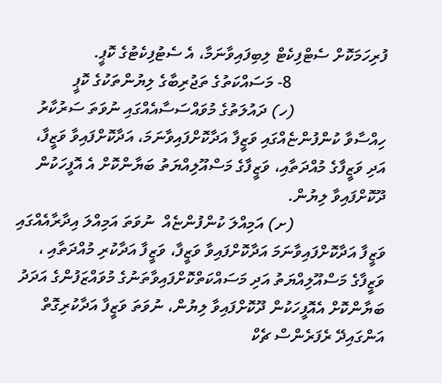ފުރިހަމަކޮށް ސެޓްފިކެޓް ލިބިފައިވާނަމާ، އެ ސެޓުފިކެޓުގެ ކޮޕީ.
                       8- މަސައްކަތުގެ ތަޖުރިބާގެ ލިޔުންތަކުގެ ކޮޕީ
                      (ހ) ދައުލަތުގެ މުވައްސަސާއެއްގައި ނުވަތަ ސަރުކާރު ހިއްސާވާ ކުންފުންޏެއްގައި ވަޒީފާ އަދާކޮށްފައިވާނަމަ، އަދާކޮށްފައިވާ ވަޒީފާ، އަދި ވަޒީފާގެ މުއްދަތާއި، ވަޒީފާގެ މަސްއޫލިއްޔަތު ބަޔާންކޮށް އެ އޮފީހަކުން ދޫކޮށްފައިވާ ލިޔުން.
                      (ށ) އަމިއްލަ ކުންފުންޏެއް  ނުވަތަ އަމިއްލަ އިދާރާއެއްގައި ވަޒީފާ އަދާކޮށްފައިވާނަމަ އަދާކޮށްފައިވާ ވަޒީފާ، ވަޒީފާ އަދާކުރި މުއްދަތާއި ، ވަޒީފާގެ މަސްއޫލިއްޔަތު އަދި މަސައްކަތްކޮށްފައިވާތަނުގެ މުވައްޒަފުންގެ އަދަދު  ބަޔާންކޮށް އެއޮފީހަކުން ދޫކޮށްފައިވާ ލިޔުން، ނުވަތަ ވަޒީފާ އަދާކުރިގޮތް އަންގައިދޭ ރެފަރެންސް ޗެކް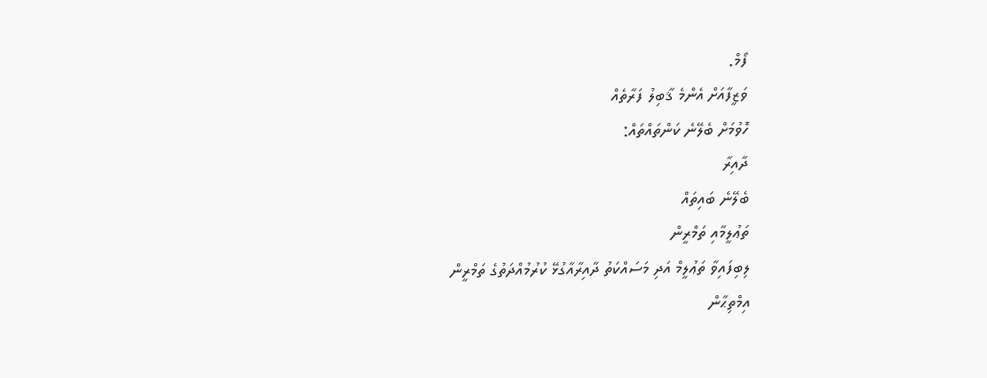ފޯމް.
ވަޒީފާއަށް އެންމެ ޤާބިލު ފަރާތެއް
ހޮވުމަށް ބެލޭނެ ކަންތައްތައް:
ދާއިރާ
ބެލޭނެ ބައިތައް
ތަޢުލީމާއި ތަމްރީން
ލިބިފައިވާ ތަޢުލީމް އަދި މަސައްކަތު ދާއިރާއާގުޅޭ ކުރުމުއްދަތުގެ ތަމްރީން
އިމްތިޙާން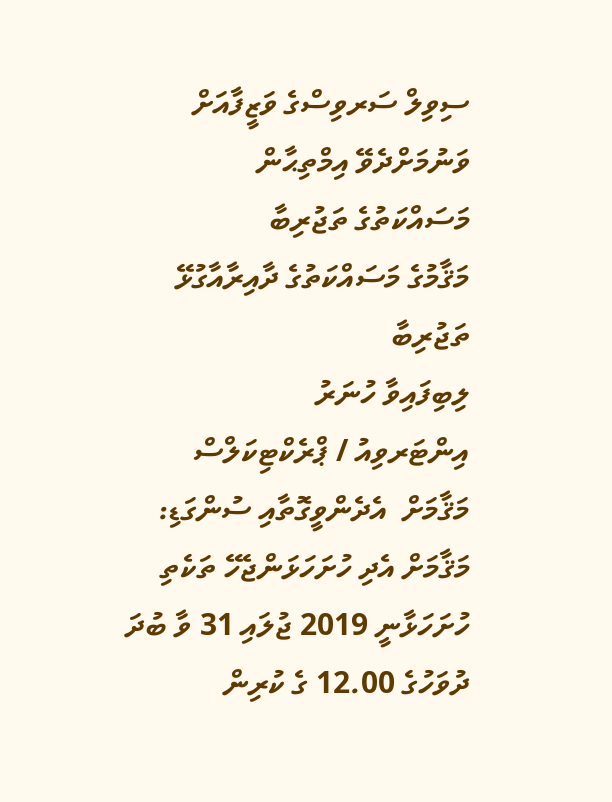ސިވިލް ސަރވިސްގެ ވަޒީފާއަށް ވަނުމަށްދެވޭ އިމްތިޙާން
މަސައްކަތުގެ ތަޖުރިބާ
މަޤާމުގެ މަސައްކަތުގެ ދާއިރާއާގުޅޭ ތަޖުރިބާ
ލިބިފައިވާ ހުނަރު
އިންޓަރވިއު / ޕްރެކްޓިކަލްސް
މަޤާމަށް  އެދެންވީގޮތާއި ސުންގަޑި:   މަޤާމަށް އެދި ހުށަހަޅަންޖެހޭ ތަކެތި ހުށަހަޅާނީ 2019 ޖުލައި 31 ވާ ބުދަ ދުވަހުގެ 12.00 ގެ ކުރިން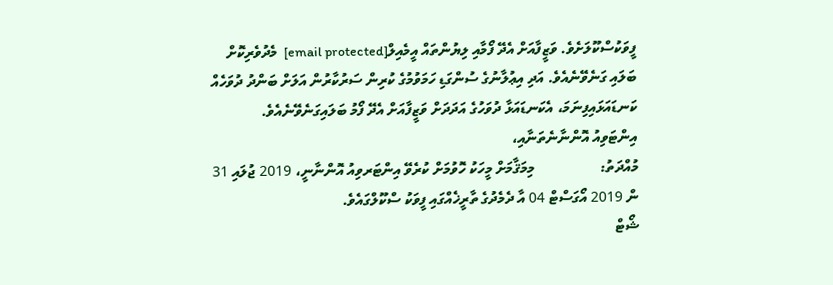ފީވަކުސްކޫލަށެވެ. ވަޒީފާއަށް އެދޭ ފޯމާއި ލިޔުންތައް އީމެއިލް[email protected]  މެދުވެރިކޮށް ބަލައި ގަނެވޭނެއެވެ. އަދި އިޢުލާނުގެ ސުންގަޑި ހަމަވުމުގެ ކުރިން ސަރުކާރުން އަލަށް ބަންދު ދުވަހެއް ކަނޑައަޅައިފިނަމަ، އެކަނޑައަޅާ ދުވަހުގެ އަދަދަށް ވަޒީފާއަށް އެދޭ ފޯމު ބަލައިގަނެވޭނެއެވެ.
އިންޓަވިއު އޮންނާނެތަނާއި،
މުއްދަތު:                  މިމަޤާމަށް މީހަކު ހޮވުމަށް ކުރެވޭ އިންޓަރވިއު އޮންނާނީ، 2019 ޖުލައި 31 ން 2019 އޯގަސްޓް 04 އާ ދެމެދުގެ ތާރީޚެއްގައި ފީވަކު ސްކޫލްގައެވެ.
ޝޯޓް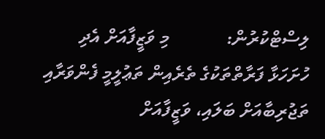ލިސްޓްކުރުން:            މި ވަޒީފާއަށް އެދި ހުށަހަޅާ ފަރާތްތަކުގެ ތެރެއިން ތަޢުލީމީ ފެންވަރާއި ތަޖުރިބާއަށް ބަލައި، ވަޒީފާއަށް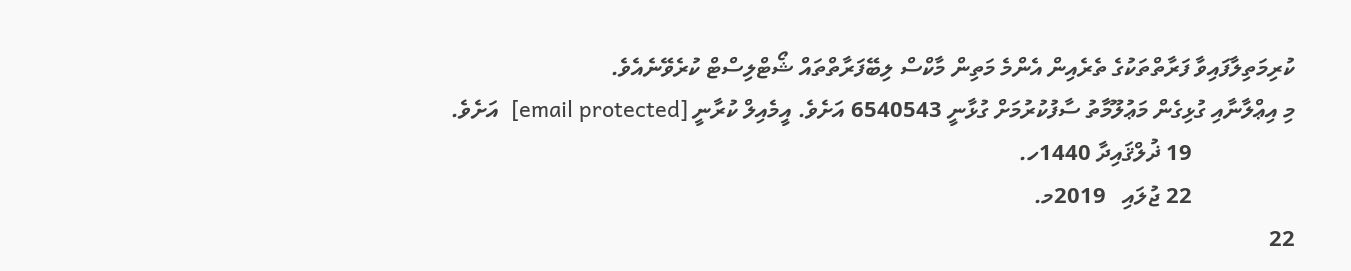ކުރިމަތިލާފައިވާ ފަރާތްތަކުގެ ތެރެއިން އެންމެ މަތިން މާކްސް ލިބޭފަރާތްތައް ޝޯޓްލިސްޓް ކުރެވޭނެއެވެ.
މި އިޢްލާނާއި ގުޅިގެން މަޢުލޫމާތު ސާފުކުރުމަށް ގުޅާނީ 6540543 އަށެވެ. އީމެއިލް ކުރާނީ [email protected]  އަށެވެ.
                  19 ޛުލްޤައިދާ 1440ހ.
                  22 ޖުލައި   2019މ.
22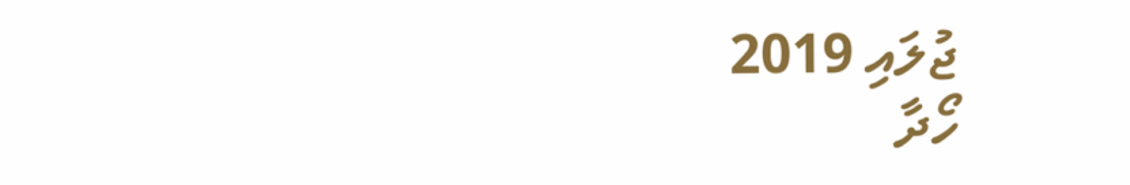ޖުލައި 2019
ހޯދާ